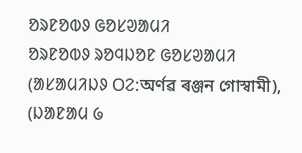ᱚᱨᱱᱚᱵᱽ ᱜᱚᱥᱣᱟᱢᱤ
ᱚᱨᱱᱚᱵᱽ ᱨᱚᱧᱡᱚᱱ ᱜᱚᱥᱣᱟᱢᱤ (ᱟᱥᱟᱢᱤᱡᱽ ᱛᱮᱺঅৰ্ণৱ ৰঞ্জন গোস্বামী), (ᱡᱟᱱᱟᱢ ᱙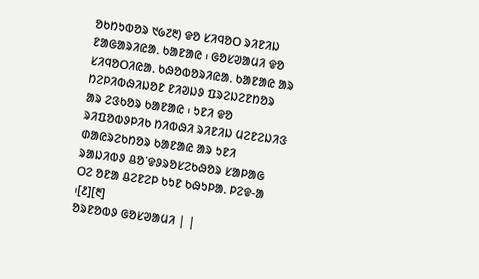ᱚᱠᱴᱩᱵᱚᱨ ᱑᱙᱗᱓) ᱫᱚ ᱥᱤᱧᱚᱛ ᱨᱤᱱᱤᱡ ᱱᱟᱜᱟᱨᱤᱭᱟᱹ ᱠᱟᱱᱟᱭ ᱾ ᱜᱚᱥᱣᱟᱢᱤ ᱫᱚ ᱥᱤᱧᱚᱛᱤᱭᱟᱹ ᱠᱷᱚᱵᱚᱨᱤᱭᱟᱹ ᱠᱟᱱᱟᱭ ᱟᱨ ᱴᱮᱞᱤᱵᱷᱤᱡᱚᱱ ᱱᱤᱣᱡᱽ ᱯᱨᱮᱡᱮᱱᱴᱚᱨ ᱟᱨ ᱮᱝᱠᱚᱨ ᱠᱟᱱᱟᱭ ᱾ ᱩᱱᱤ ᱫᱚ ᱨᱤᱯᱚᱵᱽᱞᱤᱠ ᱴᱤᱵᱷᱤ ᱨᱤᱱᱤᱡ ᱢᱮᱱᱮᱡᱤᱝ ᱰᱟᱭᱨᱮᱠᱴᱚᱨ ᱠᱟᱱᱟᱭ ᱟᱨ ᱩᱱᱤ ᱨᱟᱡᱤᱵᱽ ᱪᱚᱸᱫᱽᱨᱚᱥᱮᱠᱷᱚᱨ ᱥᱟᱞᱟᱜ ᱛᱮ ᱚᱱᱟ ᱪᱮᱱᱮᱞ ᱠᱩᱱ ᱠᱷᱩᱞᱟᱹ ᱞᱮᱫ-ᱟ ᱾[᱒][᱓]
ᱚᱨᱱᱚᱵᱽ ᱜᱚᱥᱣᱟᱢᱤ | |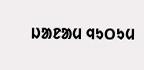ᱡᱟᱱᱟᱢ ᱧᱩᱛᱩᱢ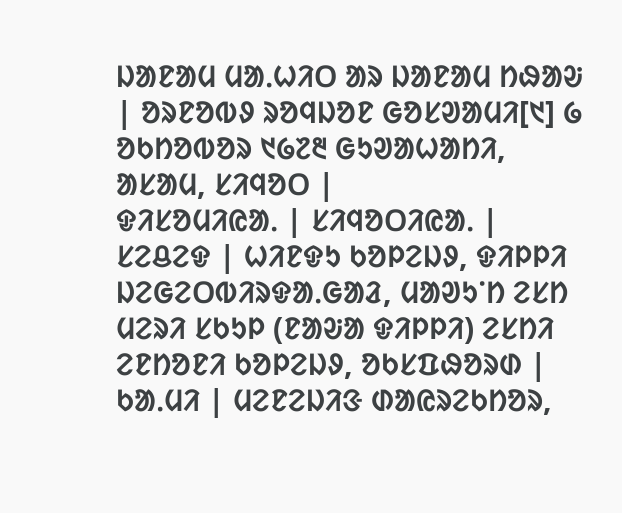ᱡᱟᱱᱟᱢ ᱢᱟᱹᱦᱤᱛ ᱟᱨ ᱡᱟᱱᱟᱢ ᱴᱷᱟᱶ | ᱚᱨᱱᱚᱵᱽ ᱨᱚᱧᱡᱚᱱ ᱜᱚᱥᱣᱟᱢᱤ[᱑] ᱙ ᱚᱠᱴᱚᱵᱚᱨ ᱑᱙᱗᱓ ᱜᱩᱣᱟᱦᱟᱴᱤ, ᱟᱥᱟᱢ, ᱥᱤᱧᱚᱛ |
ᱫᱤᱥᱚᱢᱤᱭᱟᱹ | ᱥᱤᱧᱚᱛᱤᱭᱟᱹ |
ᱥᱮᱪᱮᱫ | ᱦᱤᱱᱫᱩ ᱠᱚᱞᱮᱡᱽ, ᱫᱤᱞᱞᱤ ᱡᱮᱜᱮᱛᱵᱤᱨᱫᱟᱹᱜᱟᱲ, ᱢᱟᱣᱩᱸᱴ ᱮᱥᱴ ᱢᱮᱨᱤ ᱥᱠᱩᱞ (ᱱᱟᱶᱟ ᱫᱤᱞᱞᱤ) ᱮᱥᱴᱤ ᱮᱱᱴᱚᱱᱤ ᱠᱚᱞᱮᱡᱽ, ᱚᱠᱥᱯᱷᱚᱨᱰ |
ᱠᱟᱹᱢᱤ | ᱢᱮᱱᱮᱡᱤᱝ ᱰᱟᱭᱨᱮᱠᱴᱚᱨ,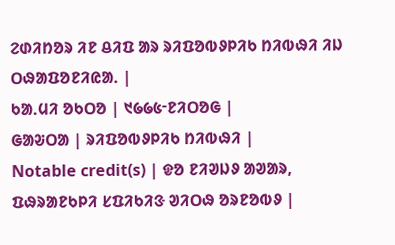ᱮᱰᱤᱴᱚᱨ ᱤᱱ ᱪᱤᱯ ᱟᱨ ᱨᱤᱯᱚᱵᱽᱞᱤᱠ ᱴᱤᱵᱷᱤ ᱤᱡ ᱛᱷᱟᱯᱚᱱᱤᱭᱟᱹ |
ᱠᱟᱹᱢᱤ ᱚᱠᱛᱚ | ᱑᱙᱙᱕ᱼᱱᱤᱛᱚᱜ |
ᱜᱟᱶᱛᱟ | ᱨᱤᱯᱚᱵᱽᱞᱤᱠ ᱴᱤᱵᱷᱤ |
Notable credit(s) | ᱫᱚ ᱱᱤᱣᱡᱽ ᱟᱣᱟᱨ, ᱯᱷᱨᱟᱱᱠᱞᱤ ᱥᱯᱤᱠᱤᱝ ᱣᱤᱛᱷ ᱚᱨᱱᱚᱵᱽ |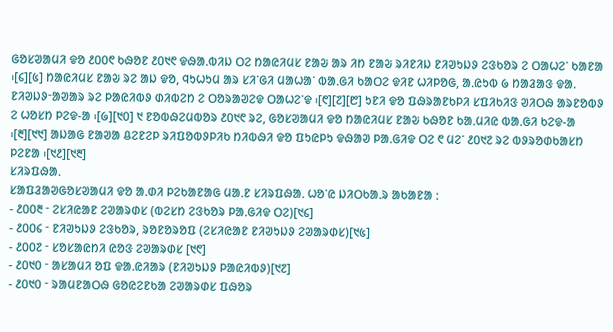ᱜᱚᱥᱣᱟᱢᱤ ᱫᱚ ᱒᱐᱐᱖ ᱠᱷᱚᱱ ᱒᱐᱑᱖ ᱫᱷᱟᱹᱵᱤᱡ ᱛᱮ ᱴᱟᱭᱤᱢᱥ ᱱᱟᱶ ᱟᱨ ᱤᱴ ᱱᱟᱶ ᱨᱤᱱᱤᱡ ᱱᱤᱣᱩᱡᱽ ᱮᱝᱠᱚᱨ ᱮ ᱛᱟᱦᱮᱸ ᱠᱟᱱᱟ ᱾[᱔][᱕] ᱴᱟᱭᱤᱢᱥ ᱱᱟᱶ ᱨᱮ ᱟᱡ ᱫᱚ, ᱧᱩᱦᱩᱢ ᱟᱨ ᱥᱤᱸᱜᱤ ᱢᱟᱦᱟᱸ ᱵᱟᱹᱜᱤ ᱠᱟᱛᱮ ᱫᱤᱱ ᱦᱤᱞᱚᱜ, ᱟᱹᱭᱩᱵ ᱙ ᱴᱟᱲᱟᱝ ᱫᱟ. ᱱᱤᱣᱡᱽᱼᱟᱣᱟᱨ ᱨᱮ ᱞᱟᱭᱤᱵᱽ ᱰᱤᱵᱮᱴ ᱮ ᱛᱚᱨᱟᱣᱮᱫ ᱛᱟᱦᱮᱸᱫ ᱾[᱖][᱗][᱘] ᱩᱱᱤ ᱫᱚ ᱯᱷᱨᱟᱱᱠᱞᱤ ᱥᱯᱤᱠᱤᱝ ᱣᱤᱛᱷ ᱟᱨᱱᱚᱵᱽ ᱮ ᱦᱚᱥᱴ ᱞᱮᱫ-ᱟ ᱾[᱙][᱑᱐] ᱑ ᱱᱚᱵᱷᱮᱢᱵᱚᱨ ᱒᱐᱑᱖ ᱨᱮ, ᱜᱚᱥᱣᱟᱢᱤ ᱫᱚ ᱴᱟᱭᱤᱢᱥ ᱱᱟᱶ ᱠᱷᱚᱱ ᱠᱟᱹᱢᱤᱭ ᱵᱟᱹᱜᱤ ᱠᱮᱫ-ᱟ ᱾[᱓][᱑᱑] ᱟᱡᱟᱜ ᱱᱟᱣᱟ ᱪᱮᱱᱮᱞ ᱨᱤᱯᱚᱵᱽᱞᱤᱠ ᱴᱤᱵᱷᱤ ᱫᱚ ᱯᱩᱭᱞᱩ ᱫᱷᱟᱣ ᱞᱟᱹᱜᱤᱫ ᱛᱮ ᱖ ᱢᱮᱸ ᱒᱐᱑᱗ ᱨᱮ ᱵᱽᱨᱚᱰᱠᱟᱥᱴ ᱞᱮᱱᱟ ᱾[᱑᱒][᱑᱓]
ᱥᱤᱨᱯᱷᱟᱹ
ᱥᱟᱯᱲᱟᱣᱜᱚᱥᱣᱟᱢᱤ ᱫᱚ ᱟᱹᱰᱤ ᱞᱮᱠᱟᱱᱟᱜ ᱢᱟᱹᱱ ᱥᱤᱨᱯᱷᱟᱹ ᱦᱚᱸᱭ ᱡᱤᱛᱠᱟᱹᱨ ᱟᱠᱟᱱᱟ ᱺ
- ᱒᱐᱐᱓ ᱼ ᱮᱥᱤᱭᱟᱱ ᱮᱣᱟᱨᱰᱥ (ᱵᱮᱥᱴ ᱮᱝᱠᱚᱨ ᱞᱟᱹᱜᱤᱫ ᱛᱮ)[᱑᱔]
- ᱒᱐᱐᱔ ᱼ ᱱᱤᱣᱩᱡᱽ ᱮᱝᱠᱚᱨ, ᱨᱚᱱᱚᱨᱚᱯ (ᱮᱥᱤᱭᱟᱱ ᱱᱤᱣᱩᱡᱽ ᱮᱣᱟᱨᱰᱥ)[᱑᱕]
- ᱒᱐᱐᱗ ᱼ ᱥᱚᱥᱟᱭᱴᱤ ᱭᱚᱝ ᱮᱣᱟᱨᱰᱥ [᱑᱖]
- ᱒᱐᱑᱐ ᱼ ᱟᱥᱟᱢᱤ ᱚᱯ ᱫᱟ.ᱭᱤᱟᱨ (ᱱᱤᱣᱩᱡᱽ ᱞᱟᱭᱤᱵᱽ)[᱑᱗]
- ᱒᱐᱑᱐ ᱼ ᱨᱟᱢᱱᱟᱛᱷ ᱜᱚᱭᱮᱱᱠᱟ ᱮᱣᱟᱨᱰᱥ ᱯᱷᱚᱨ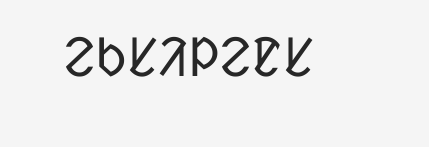ᱮᱠᱥᱤᱞᱮᱱᱥ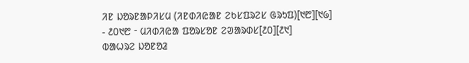ᱤᱱ ᱡᱚᱨᱱᱟᱞᱤᱥᱢ (ᱤᱱᱰᱤᱭᱟᱱ ᱮᱠᱥᱯᱨᱮᱥ ᱜᱨᱩᱯ)[᱑᱘][᱑᱙]
- ᱒᱐᱑᱘ ᱼ ᱢᱤᱰᱤᱭᱟ ᱯᱚᱨᱥᱚᱱ ᱮᱣᱟᱨᱰᱥ[᱒᱐][᱒᱑]
ᱵᱟᱦᱨᱮ ᱡᱚᱱᱚᱲ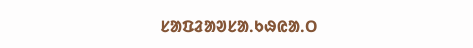ᱥᱟᱯᱲᱟᱣᱥᱟᱹᱠᱷᱭᱟᱹᱛ